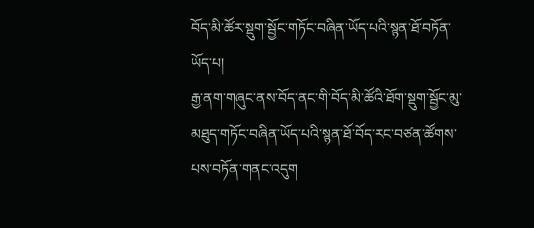བོད་མི་ཚོར་སྡུག་སྦྱོང་གཏོང་བཞིན་ཡོད་པའི་སྙན་ཐོ་བཏོན་ཡོད་པ།
རྒྱ་ནག་གཞུང་ནས་བོད་ནང་གི་བོད་མི་ཚོའི་ཐོག་སྡུག་སྦྱོང་མུ་མཐུད་གཏོང་བཞིན་ཡོད་པའི་སྙན་ཐོ་བོད་རང་བཙན་ཚོགས་པས་བཏོན་གནང་འདུག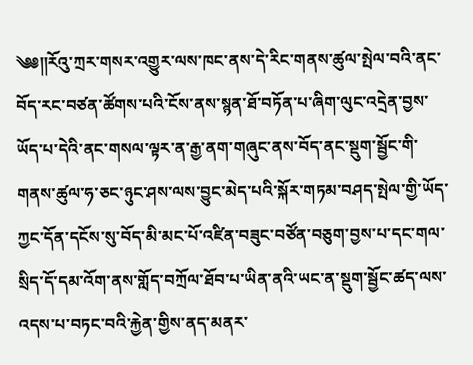༄༅༎རོའུ་ཀྲར་གསར་འགྱུར་ལས་ཁང་ནས་དེ་རིང་གནས་ཚུལ་སྤེལ་བའི་ནང་བོད་རང་བཙན་ཚོགས་པའི་ངོས་ནས་སྙན་ཐོ་བཏོན་པ་ཞིག་ལུང་འདྲེན་བྱས་ཡོད་པ་དེའི་ནང་གསལ་ལྟར་ན་རྒྱ་ནག་གཞུང་ནས་བོད་ནང་སྡུག་སྦྱོང་གི་གནས་ཚུལ་ཧ་ཅང་ཉུང་ཤས་ལས་བྱུང་མེད་པའི་སྐོར་གཏམ་བཤད་སྤེལ་གྱི་ཡོད་ཀྱང་དོན་དངོས་སུ་བོད་མི་མང་པོ་འཛིན་བཟུང་བཙོན་བཅུག་བྱས་པ་དང་གལ་སྲིད་དོ་དམ་འོག་ནས་གློད་བཀྲོལ་ཐོབ་པ་ཡིན་ནའི་ཡང་ན་སྡུག་སྦྱོང་ཚད་ལས་འདས་པ་བཏང་བའི་རྐྱེན་གྱིས་ནད་མནར་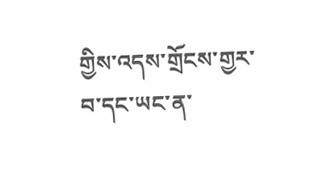གྱིས་འདས་གྲོངས་གྱར་བ་དང་ཡང་ན་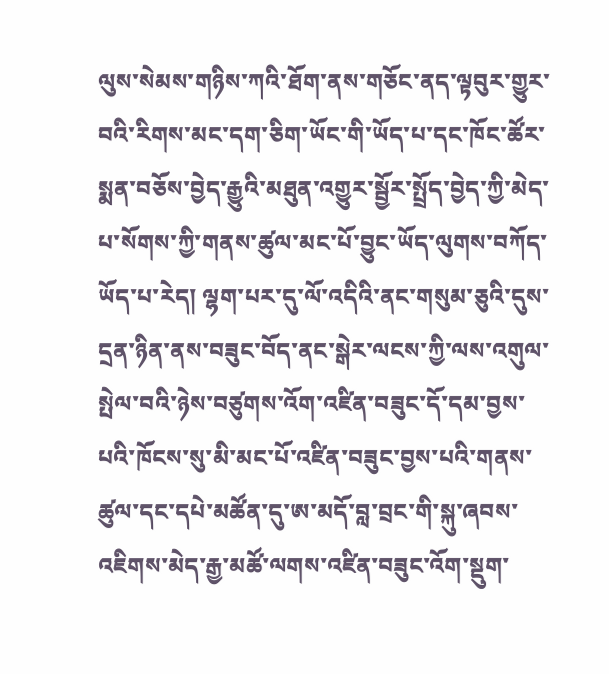ལུས་སེམས་གཉིས་ཀའི་ཐོག་ནས་གཅོང་ནད་ལྟབུར་གྱུར་བའི་རིགས་མང་དག་ཅིག་ཡོང་གི་ཡོད་པ་དང་ཁོང་ཚོར་སྨན་བཅོས་བྱེད་རྒྱུའི་མཐུན་འགྱུར་སྦྱོར་སྤྲོད་བྱེད་ཀྱི་མེད་པ་སོགས་ཀྱི་གནས་ཚུལ་མང་པོ་བྱུང་ཡོད་ལུགས་བཀོད་ཡོད་པ་རེད། ལྷག་པར་དུ་ལོ་འདིའི་ནང་གསུམ་ཅུའི་དུས་དྲན་ཉིན་ནས་བཟུང་བོད་ནང་སྒེར་ལངས་ཀྱི་ལས་འགུལ་སྤེལ་བའི་ཉེས་བཙུགས་འོག་འཛིན་བཟུང་དོ་དམ་བྱས་པའི་ཁོངས་སུ་མི་མང་པོ་འཛིན་བཟུང་བྱས་པའི་གནས་ཚུལ་དང་དཔེ་མཚོན་དུ་ཨ་མདོ་བླ་བྲང་གི་སྐུ་ཞབས་འཇིགས་མེད་རྒྱ་མཚོ་ལགས་འཛིན་བཟུང་འོག་སྡུག་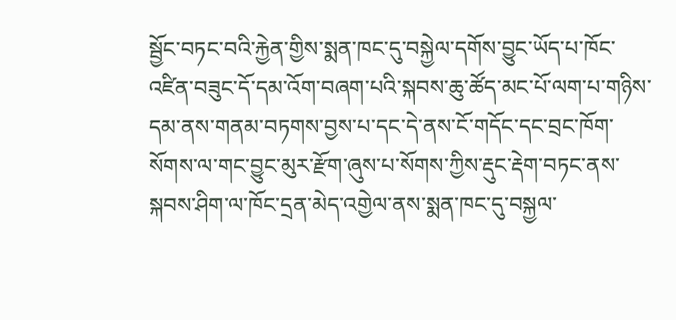སྦྱོང་བཏང་བའི་རྐྱེན་གྱིས་སྨན་ཁང་དུ་བསྐྱེལ་དགོས་བྱུང་ཡོད་པ་ཁོང་འཛིན་བཟུང་དོ་དམ་འོག་བཞག་པའི་སྐབས་ཆུ་ཚོད་མང་པོ་ལག་པ་གཉིས་དམ་ནས་གནམ་བཏགས་བྱས་པ་དང་དེ་ནས་ངོ་གདོང་དང་བྲང་ཁོག་སོགས་ལ་གང་བྱུང་མུར་རྫོག་ཞུས་པ་སོགས་ཀྱིས་རྡུང་རྡེག་བཏང་ནས་སྐབས་ཤིག་ལ་ཁོང་དྲན་མེད་འགྱེལ་ནས་སྨན་ཁང་དུ་བསྐྱལ་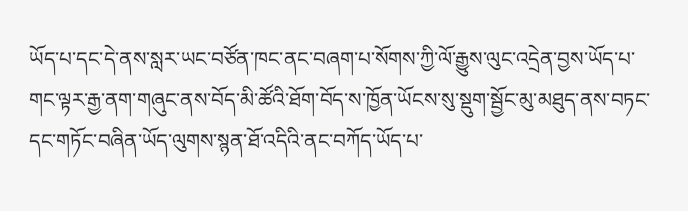ཡོད་པ་དང་དེ་ནས་སླར་ཡང་བཙོན་ཁང་ནང་བཞག་པ་སོགས་ཀྱི་ལོ་རྒྱུས་ལུང་འདྲེན་བྱས་ཡོད་པ་གང་ལྟར་རྒྱ་ནག་གཞུང་ནས་བོད་མི་ཚོའི་ཐོག་བོད་ས་ཁྱོན་ཡོངས་སུ་སྡུག་སྦྱོང་མུ་མཐུད་ནས་བཏང་དང་གཏོང་བཞིན་ཡོད་ལུགས་སྙན་ཐོ་འདིའི་ནང་བཀོད་ཡོད་པ་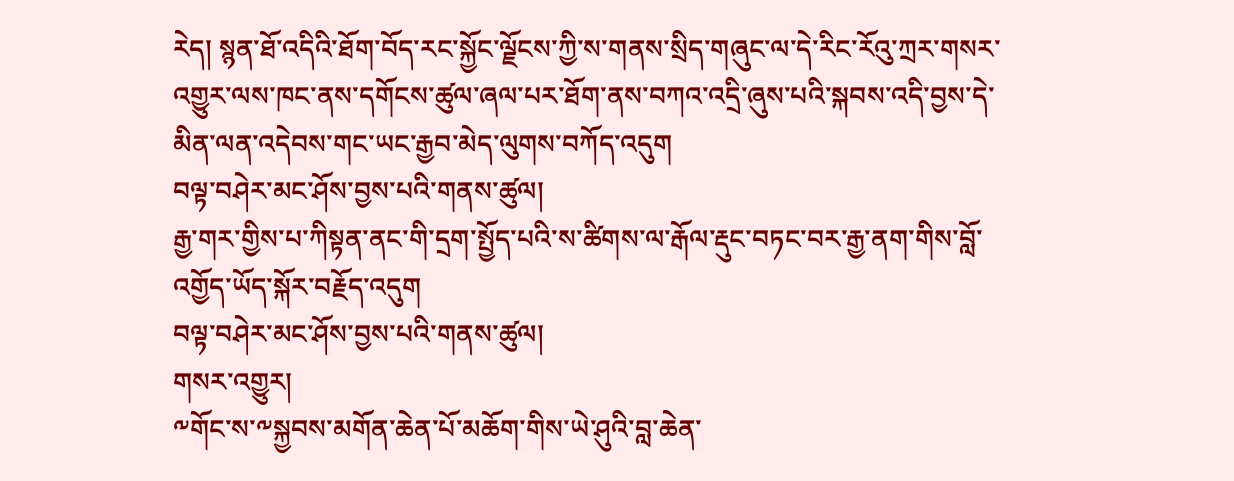རེད། སྙན་ཐོ་འདིའི་ཐོག་བོད་རང་སྐྱོང་ལྗོངས་ཀྱི་ས་གནས་སྲིད་གཞུང་ལ་དེ་རིང་རོའུ་ཀྲར་གསར་འགྱུར་ལས་ཁང་ནས་དགོངས་ཚུལ་ཞལ་པར་ཐོག་ནས་བཀའ་འདྲི་ཞུས་པའི་སྐབས་འདི་བྱས་དེ་མིན་ལན་འདེབས་གང་ཡང་རྒྱབ་མེད་ལུགས་བཀོད་འདུག
བལྟ་བཤེར་མང་ཤོས་བྱས་པའི་གནས་ཚུལ།
རྒྱ་གར་གྱིས་པ་ཀིསྟན་ནང་གི་དྲག་སྤྱོད་པའི་ས་ཚིགས་ལ་རྒོལ་རྡུང་བཏང་བར་རྒྱ་ནག་གིས་བློ་འགྱོད་ཡོད་སྐོར་བརྗོད་འདུག
བལྟ་བཤེར་མང་ཤོས་བྱས་པའི་གནས་ཚུལ།
གསར་འགྱུར།
༸གོང་ས་༸སྐྱབས་མགོན་ཆེན་པོ་མཆོག་གིས་ཡེ་ཤུའི་བླ་ཆེན་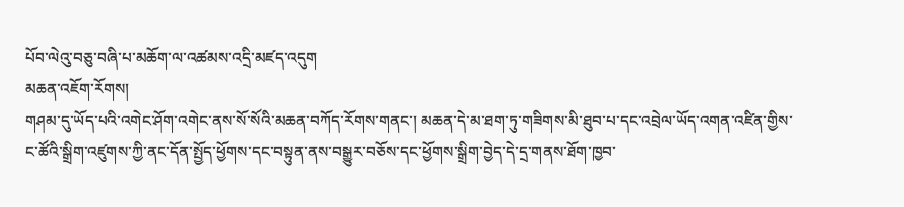པོབ་ལེའུ་བཅུ་བཞི་པ་མཆོག་ལ་འཚམས་འདྲི་མཛད་འདུག
མཆན་འཇོག་རོགས།
གཤམ་དུ་ཡོད་པའི་འགེང་ཤོག་འགེང་ནས་སོ་སོའི་མཆན་བཀོད་རོགས་གནང་། མཆན་དེ་མ་ཐག་ཏུ་གཟིགས་མི་ཐུབ་པ་དང་འབྲེལ་ཡོད་འགན་འཛིན་གྱིས་ང་ཚོའི་སྒྲིག་འཛུགས་ཀྱི་ནང་དོན་སྤྱོད་ཕྱོགས་དང་བསྟུན་ནས་བསྒྱུར་བཅོས་དང་ཕྱོགས་སྒྲིག་བྱེད་དེ་དྲ་གནས་ཐོག་ཁྱབ་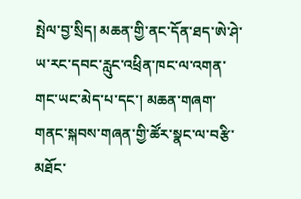སྤེལ་བྱ་སྲིད། མཆན་གྱི་ནང་དོན་ཐད་ཨེ་ཤེ་ཡ་རང་དབང་རླུང་འཕྲིན་ཁང་ལ་འགན་གང་ཡང་མེད་པ་དང་། མཆན་གཞག་གནང་སྐབས་གཞན་གྱི་ཚོར་སྣང་ལ་བརྩི་མཐོང་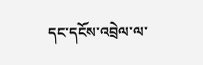དང་དངོས་འབྲེལ་ལ་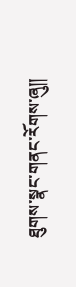ཐུགས་སྣང་གནང་རོགས་ཞུ༎